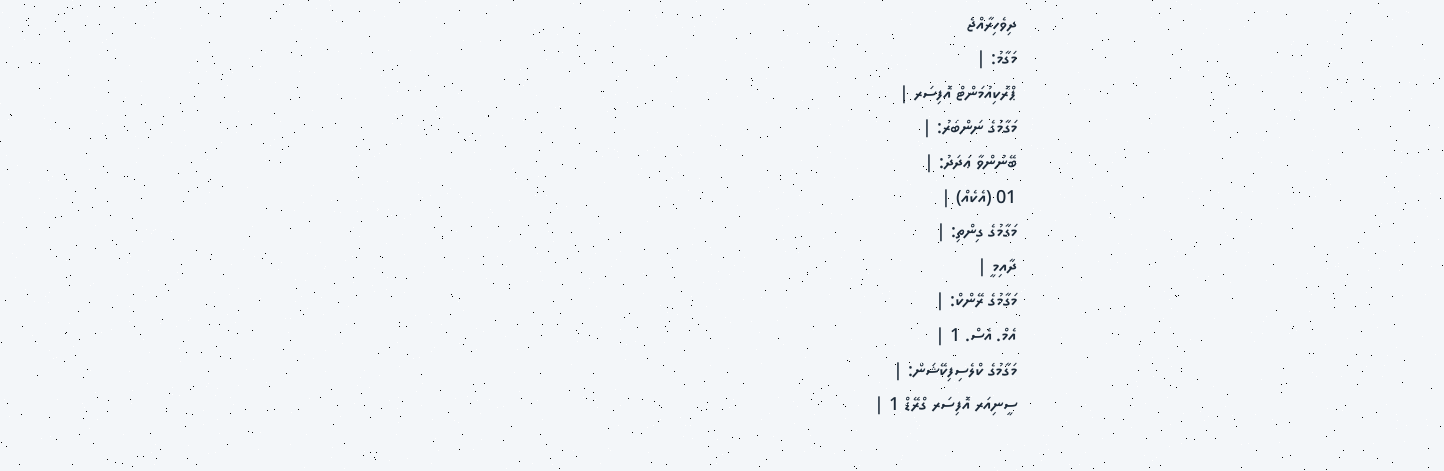ދިވެހިރާއްޖެ
މަގާމު: |
ޕްރޮކިއުމަންޓް އޮފިސަރ |
މަގާމުގެ ނަންބަރު: |
ބޭނުންވާ ޢަދަދު: |
01 (އެކެއް) |
މަގާމުގެ ގިންތި: |
ދާއިމީ |
މަގާމުގެ ރޭންކް: |
އެމް. އެސް. 1 |
މަގާމުގެ ކްލެސިފިކޭޝަން: |
ސީނިއަރ އޮފިސަރ ގްރޭޑް 1 |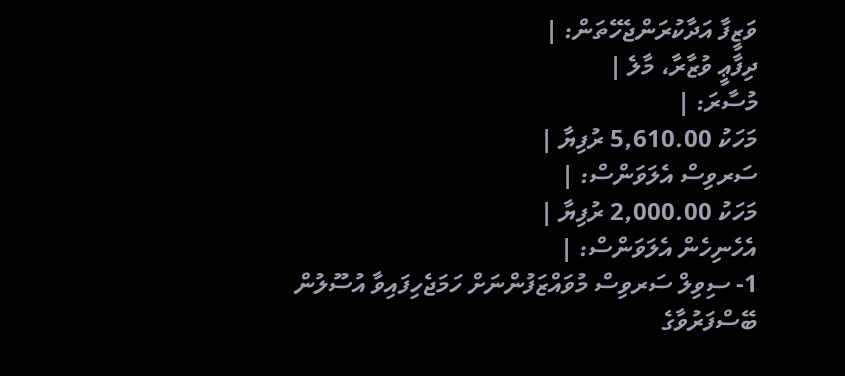ވަޒީފާ އަދާކުރަންޖެހޭތަން: |
ދިފާޢީ ވުޒާރާ، މާލެ |
މުސާރަ: |
މަހަކު 5,610.00 ރުފިޔާ |
ސަރވިސް އެލަވަންސް: |
މަހަކު 2,000.00 ރުފިޔާ |
އެހެނިހެން އެލަވަންސް: |
1- ސިވިލް ސަރވިސް މުވައްޒަފުންނަށް ހަމަޖެހިފައިވާ އުސޫލުން ބޭސްފަރުވާގެ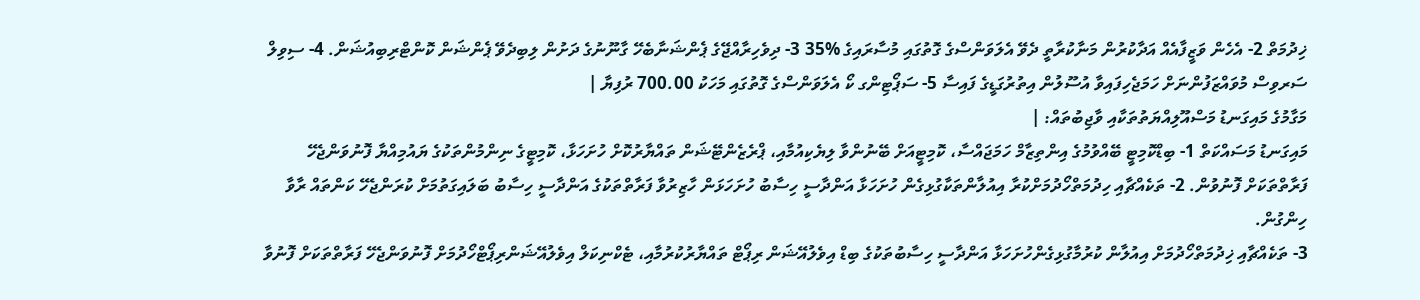ޚިދުމަތް 2- އެހެން ވަޒީފާއެއް އަދާކުރުން މަނާކުރާތީ ދެވޭ އެލަވަންސްގެ ގޮތުގައި މުސާރައިގެ %35 3- ދިވެހިރާއްޖޭގެ ޕެންޝަނާބެހޭ ގާނޫނުގެ ދަށުން ލިބިދެވޭ ޕެންޝަން ކޮންޓްރިބިއުޝަން. 4- ސިވިލް ސަރވިސް މުވައްޒަފުންނަށް ހަމަޖެހިފައިވާ އުސޫލުން އިތުރުގަޑީގެ ފައިސާ 5- ސަޕޯޓިންގ ކޯ އެލަވަންސްގެ ގޮތުގައި މަހަކު 700.00 ރުފިޔާ |
މަގާމުގެ މައިގަނޑު މަސްއޫލިއްޔަތުތަކާއި ވާޖިބުތައް: |
މައިގަނޑު މަސައްކަތް 1- ބިޑްކޮމިޓީ ބޭއްވުމުގެ އިންތިޒާމް ހަމަޖައްސާ، ކޮމިޓީއަށް ބޭނުންވާ ލިޔެކިއުމާއި، ޕްރެޒެންޓޭޝަން ތައްޔާރުކޮށް ހުށަހަޅާ، ކޮމިޓީގެ ނިންމުންތަކުގެ ޔައުމިއްޔާ ފޮނުވަންޖެހޭ ފަރާތްތަކަށް ފޮނުވުން. 2- ތަކެއްޗާއި ހިދުމަތްހޯދުމަށްކުރާ އިއުލާންތަކާގުޅިގެން ހުށަހަޅާ އަންދާސީ ހިސާބު ހުށަހަޅަން ހާޒިރުވާ ފަރާތްތަކުގެ އަންދާސީ ހިސާބު ބަލައިގަތުމަށް ކުރަންޖެހޭ ކަންތައް ރާވާ ހިންގުން.
3- ތަކެއްޗާއި ޚިދުމަތްހޯދުމަށް އިއުލާން ކުރުމާގުޅިގެންހުށަހަޅާ އަންދާސީ ހިސާބުތަކުގެ ބިޑް އިވެލުއޭޝަން ރިޕޯޓް ތައްޔާރުކުރުމާއި، ޓެކްނިކަލް އިވެލުއޭޝަންރިޕޯޓްހޯދުމަށް ފޮނުވަންޖެހޭ ފަރާތްތަކަށް ފޮނުވާ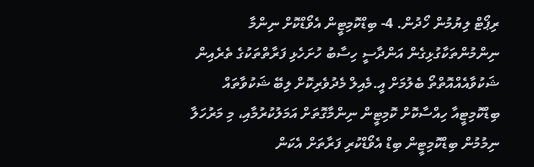ރިޕޯޓް ލިޔުމުން ހޯދުން. 4- ބިޑްކޮމިޓީން އެވޯޑްކޮށް ނިންމާ ނިންމުންތަކާގުޅިގެން އަންދާސީ ހިސާބު ހުށަހެޅި ފަރާތްތަކުގެ ތެރެއިން ޝަކުވާއެއްއޮތްތޯ ބެލުމަށް އީ.މެއިލް މެދުވެރިކޮށް ލިބޭ ޝަކުވާތައް ބިޑްކޮމިޓީއާ ހިއްސާކޮށް ކޮމިޓީން ނިންމާގޮތަށް އަމަލުކުރުމާއި، މި މަރުހަލާ ނިމުމުން ބިޑްކޮމިޓީން ބިޑް އެވޯޑްކުރި ފަރާތަށް އެކަން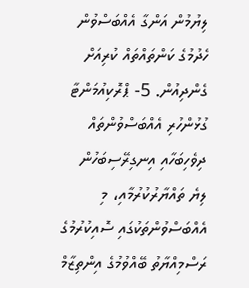ލިޔުމުން އަންގާ އެއްބަސްވުން ހެދުމުގެ ކަންތައްތައް ކުރިއަށް ގެންދިއުން. 5- ޕްރޮކިއުމަންޓާ ގުޅުންހުރި އެއްބަސްވުންތައް ދިވެހިބަހާއި އިނގިރޭސިބަހުން ލިޔެ ތައްޔާރުކުރުމާއި، މި އެއްބަސްވުންތަކުގައި ސޮއިކުރުމުގެ ރަސްމިއްޔާތު ބޭއްވުމުގެ އިންތިޒާމް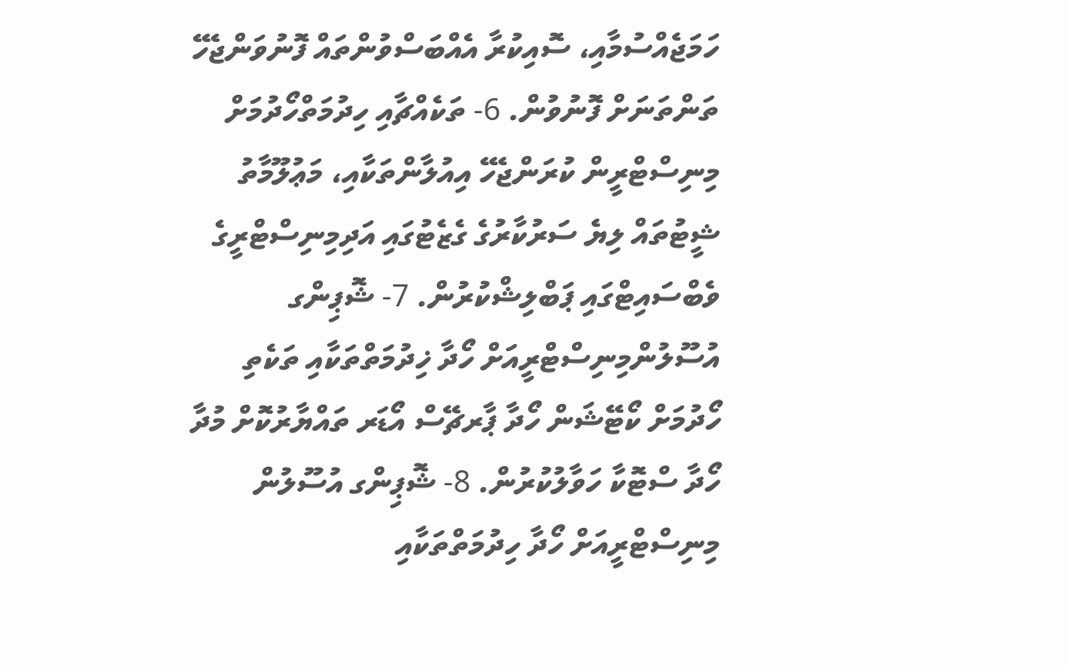ހަމަޖެއްސުމާއި، ސޮއިކުރާ އެއްބަސްވުންތައް ފޮނުވަންޖެހޭ ތަންތަނަށް ފޮނުވުން. 6- ތަކެއްޗާއި ހިދުމަތްހޯދުމަށް މިނިސްޓްރީން ކުރަންޖެހޭ އިއުލާންތަކާއި، މަޢުލޫމާތު ޝީޓުތައް ލިޔެ ސަރުކާރުގެ ގެޒެޓުގައި އަދިމިނިސްޓްރީގެ ވެބްސައިޓްގައި ޕަބްލިޝްކުރުން. 7- ޝޮޕިންގ އުސޫލުންމިނިސްޓްރީއަށް ހޯދާ ޚިދުމަތްތަކާއި ތަކެތި ހޯދުމަށް ކޯޓޭޝަން ހޯދާ ޕާރޗޭސް އޯޑަރ ތައްޔާރުކޮށް މުދާ ހޯދާ ސްޓޮކާ ހަވާލުކުރުން. 8- ޝޮޕިންގ އުސޫލުން މިނިސްޓްރީއަށް ހޯދާ ހިދުމަތްތަކާއި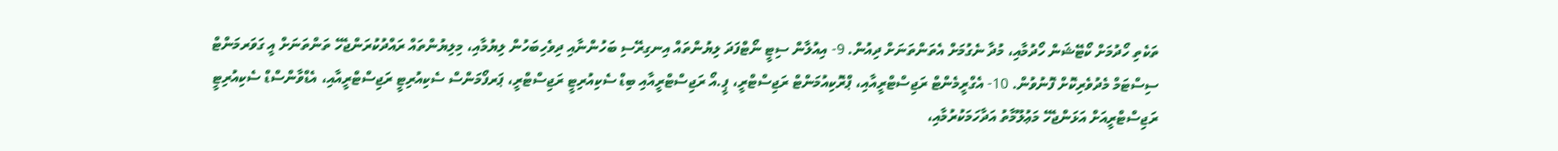ތަކެތި ހޯދުމަށް ކޯޓޭޝަން ހޯދުމާއި، މުދާ ނެގުމަށް އެތަންތަނަށް ދިއުން. 9- އިއުލާން ސިޓީ ނޯޓްފަދަ ލިޔުންތައް އިނގިރޭސި ބަހުންނާއި ދިވެހިބަހުން ލިޔުމާއި، މިލިޔުންތައް ރައްދުކުރަންޖެހޭ ތަންތަނަށް އީ ގަވަރމަންޓް ސިސްޓަމް މެދުވެރިކޮށް ފޮނުވުން. 10- އެގްރީމެންޓް ރަޖިސްޓްރީއާއި، ޕްރޮކިއުމަންޓް ރަޖިސްޓްރީ، ޕީ.އޯ ރަޖިސްޓްރީއާއި ބިޑް ސެކިއުރިޓީ ރަޖިސްޓްރީ، ޕަރފޯމަންސް ސެކިއުރިޓީ ރަޖިސްޓްރީއާއި، އެޑްވާންސްޑް ސެކިއުރިޓީ ރަޖިސްޓްރީއަށް އަޅަންޖެހޭ މަޢުލޫމާތު އަދާހަމަކުރުމާއި،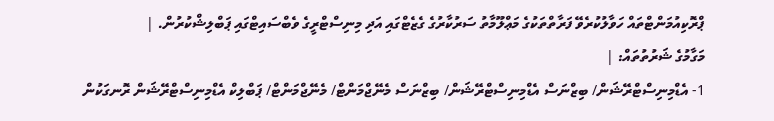ޕްރޮކިއުމަންޓްތައް ހަވާލުކުރެވޭ ފަރާތްތަކުގެ މަޢްލޫމާތު ސަރުކާރުގެ ގެޒެޓްގައި އަދި މިނިސްޓްރީގެ ވެބްސައިޓްގައި ޕަބްލިޝްކުރުން. |
މަގާމުގެ ޝަރުތުތައް: |
1- އެޑްމިނިސްޓްރޭޝަން/ ބިޒްނަސް އެޑްމިނިސްޓްރޭޝަން/ ބިޒްނަސް މެނޭޖްމަންޓް/ މެނޭޖްމަންޓް/ ޕަބްލިކް އެޑްމިނިސްޓްރޭޝަން ރޮނގަކުން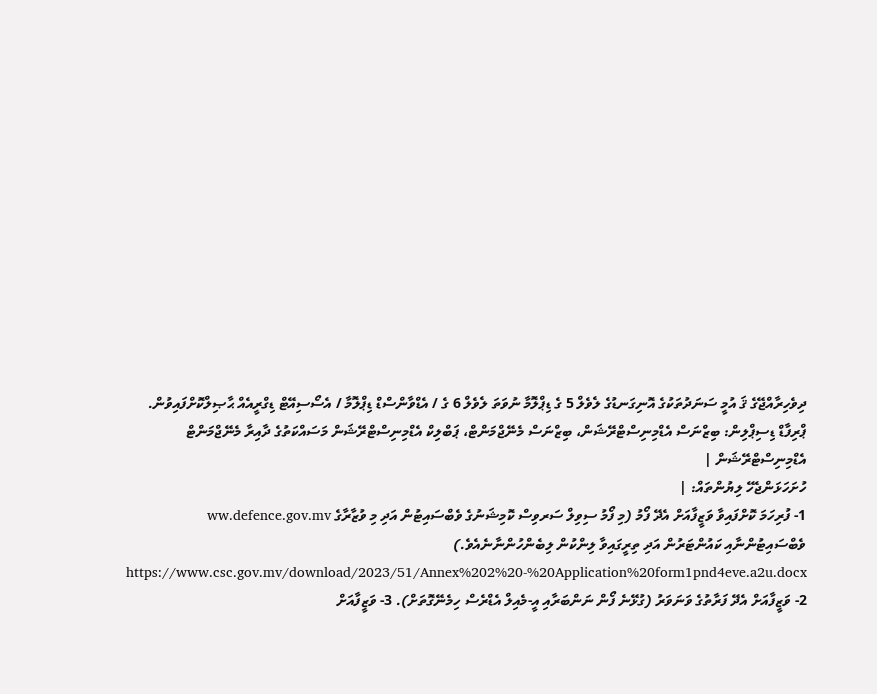ދިވެހިރާއްޖޭގެ ޤަ އުމީ ސަނަދުތަކުގެ އޮނިގަނޑުގެ ލެވެލް 5 ގެ ޑިޕްލޮމާ ނުވަތަ ލެވެލް 6 ގެ / އެޑްވާންސްޑް ޑިޕްލޮމާ / އެސޯސިއޭޓް ޑިގްރީއެއް ޙާޞިލްކޮށްފައިވުން. ޕްރިފާޑް ޑިސިޕްލިން: ބިޒްނަސް އެޑްމިނިސްޓްރޭޝަން، ބިޒްނަސް މެނޭޖްމަންޓް، ޕަބްލިކް އެޑްމިނިސްޓްރޭޝަން މަސައްކަތުގެ ދާއިރާ މެނޭޖްމަންޓް އެޑްމިނިސްޓްރޭޝަން |
ހުށަހަޅަންޖެހޭ ލިޔުންތައް: |
1- ފުރިހަމަ ކޮށްފައިވާ ވަޒީފާއަށް އެދޭ ފޯމު (މި ފޯމު ސިވިލް ސަރވިސް ކޮމިޝަނުގެ ވެބްސައިޓުން އަދި މި ވުޒާރާގެ ww.defence.gov.mv ވެބްސައިޓުންނާއި ކައުންޓަރުން އަދި ތިރީގައިވާ ލިންކުން ލިބެންހުންނާނެއެވެ.) https://www.csc.gov.mv/download/2023/51/Annex%202%20-%20Application%20form1pnd4eve.a2u.docx 2- ވަޒީފާއަށް އެދޭ ފަރާތުގެ ވަނަވަރު (ގުޅޭނެ ފޯން ނަންބަރާއި އީ-މެއިލް އެޑްރެސް ހިމެނޭގޮތަށް). 3- ވަޒީފާއަށް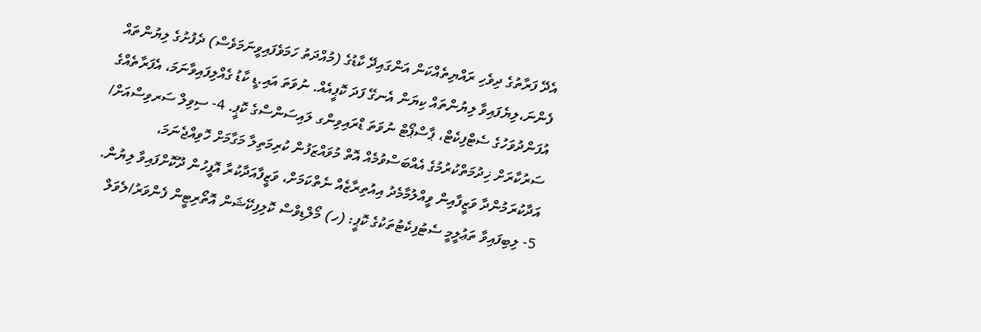އެދޭ ފަރާތުގެ ދިވެހި ރައްޔިތެއްކަން އަންގައިދޭ ކާޑުގެ (މުއްދަތު ހަމަވެފައިވީނަމަވެސް) ދެފުށުގެ ލިޔުންތައް ފެންނަ،ލިޔެފައިވާ ލިޔުންތައް ކިޔަން އެނގޭ ފަދަ ކޮޕީއެއް. ނުވަތަ އައި.ޑީ ކާޑު ގެއްލިފައިވާނަމަ، އެފަރާތެއްގެ އުފަންދުވަހުގެ ސެޓްފިކެޓް، ޕާސްޕޯޓް ނުވަތަ ޑްރައިވިންގ ލައިސަންސްގެ ކޮޕީ. 4- ސިވިލް ސަރވިސްއަށް/ ސަރުކާރަށް ޚިދުމަތްކުރުމުގެ އެއްބަސްވުމެއް އޮތް މުވައްޒަފުން ކުރިމަތިލާ މަގާމަށް ހޮވިއްޖެނަމަ، އަދާކުރަމުންދާ ވަޒީފާއިން ވީއްލުމާމެދު އިއުތިރާޒެއް ނެތްކަމަށް، ވަޒީފާއަދާކުރާ އޮފީހުން ދޫކޮށްފައިވާ ލިޔުން. 5- ލިބިފައިވާ ތަޢުލީމީ ސެޓުފިކެޓުތަކުގެ ކޮޕީ: (ހ) މޯލްޑިވްސް ކޮލިފިކޭޝަން އޮތޯރިޓީން ފެންވަރު/ލެވަލް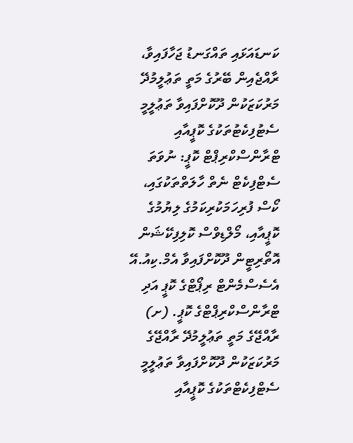ކަނޑައަޅައި ތައްގަނޑު ޖަހާފައިވާ، ރާއްޖެއިން ބޭރުގެ މަތީ ތަޢުލީމުދޭ މަރުކަޒަކުން ދޫކޮށްފައިވާ ތަޢުލީމީ ސެޓުފިކެޓުތަކުގެ ކޮޕީއާއި ޓްރާންސްކްރިޕްޓް ކޮޕީ: ނުވަތަ ސެޓްފިކެޓް ނެތް ހާލަތްތަކުގައި، ކޯސް ފުރިހަމަކުރިކަމުގެ ލިޔުމުގެ ކޮޕީއާއި، މޯލްޑިވްސް ކޮލިފިކޭޝަން އޮތޯރިޓީން ދޫކޮށްފައިވާ އެމް.ކިއު.އޭ އެސެސްމެންޓް ރިޕޯޓްގެ ކޮޕީ އަދި ޓްރާންސްކްރިޕްޓްގެ ކޮޕީ. (ށ) ރާއްޖޭގެ މަތީ ތަޢުލީމުދޭ ރާއްޖޭގެ މަރުކަޒަކުން ދޫކޮށްފައިވާ ތަޢުލީމީ ސެޓްފިކެޓްތަކުގެ ކޮޕީއާއި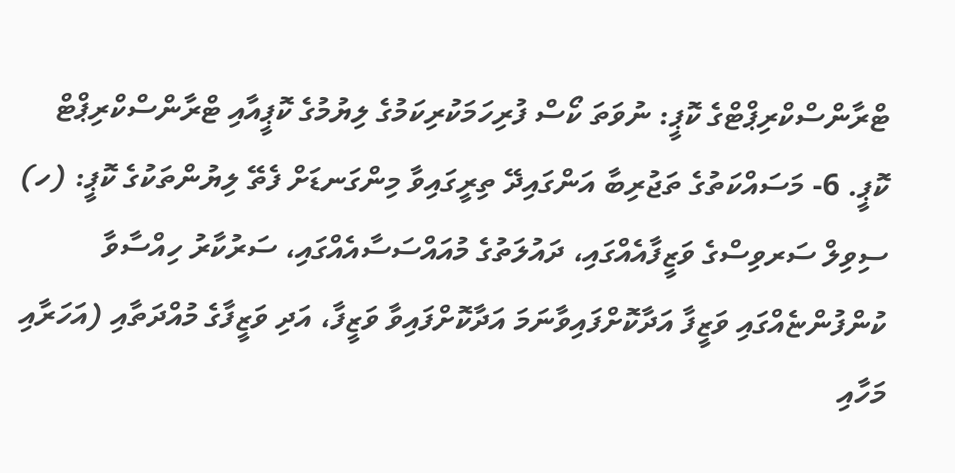ޓްރާންސްކްރިޕްޓްގެ ކޮޕީ: ނުވަތަ ކޯސް ފުރިހަމަކުރިކަމުގެ ލިޔުމުގެ ކޮޕީއާއި ޓްރާންސްކްރިޕްޓް ކޮޕީ. 6- މަސައްކަތުގެ ތަޖުރިބާ އަންގައިދޭ ތިރީގައިވާ މިންގަނޑަށް ފެތޭ ލިޔުންތަކުގެ ކޮޕީ: (ހ) ސިވިލް ސަރވިސްގެ ވަޒީފާއެއްގައި، ދައުލަތުގެ މުއައްސަސާއެއްގައި، ސަރުކާރު ހިއްސާވާ ކުންފުންޏެއްގައި ވަޒީފާ އަދާކޮށްފައިވާނަމަ އަދާކޮށްފައިވާ ވަޒީފާ، އަދި ވަޒީފާގެ މުއްދަތާއި (އަހަރާއި މަހާއި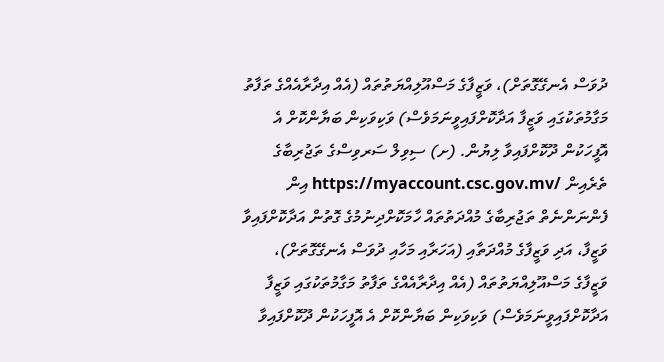ދުވަސް އެނގޭގޮތަށް)، ވަޒީފާގެ މަސްއޫލިއްޔަތުތައް (އެއް އިދާރާއެއްގެ ތަފާތު މަގާމުތަކުގައި ވަޒީފާ އަދާކޮށްފައިވީނަމަވެސް) ވަކިވަކިން ބަޔާންކޮށް އެ އޮފީހަކުން ދޫކޮށްފައިވާ ލިޔުން. (ށ) ސިވިލް ސަރވިސްގެ ތަޖުރިބާގެ ތެރެއިން /https://myaccount.csc.gov.mv އިން ފެންނަންނެތް ތަޖުރިބާގެ މުއްދަތުތައް ހާމަކޮށްދިނުމުގެ ގޮތުން އަދާކޮށްފައިވާ ވަޒީފާ، އަދި ވަޒީފާގެ މުއްދަތާއި (އަހަރާއި މަހާއި ދުވަސް އެނގޭގޮތަށް)، ވަޒީފާގެ މަސްއޫލިއްޔަތުތައް (އެއް އިދާރާއެއްގެ ތަފާތު މަގާމުތަކުގައި ވަޒީފާ އަދާކޮށްފައިވީނަމަވެސް) ވަކިވަކިން ބަޔާންކޮށް އެ އޮފީހަކުން ދޫކޮށްފައިވާ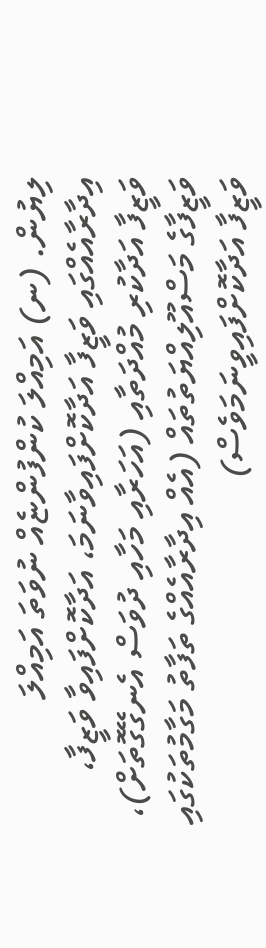ލިޔުން. (ނ) އަމިއްލަ ކުންފުންޏެއް ނުވަތަ އަމިއްލަ އިދާރާއެއްގައި ވަޒީފާ އަދާކޮށްފައިވާނަމަ، އަދާކޮށްފައިވާ ވަޒީފާ، ވަޒީފާ އަދާކުރި މުއްދަތާއި (އަހަރާއި މަހާއި ދުވަސް އެނގޭގޮތަށް)، ވަޒީފާގެ މަސްއޫލިއްޔަތުތައް (އެއް އިދާރާއެއްގެ ތަފާތު މަގާމުތަކުގައި ވަޒީފާ އަދާކޮށްފައިވީނަމަވެސް)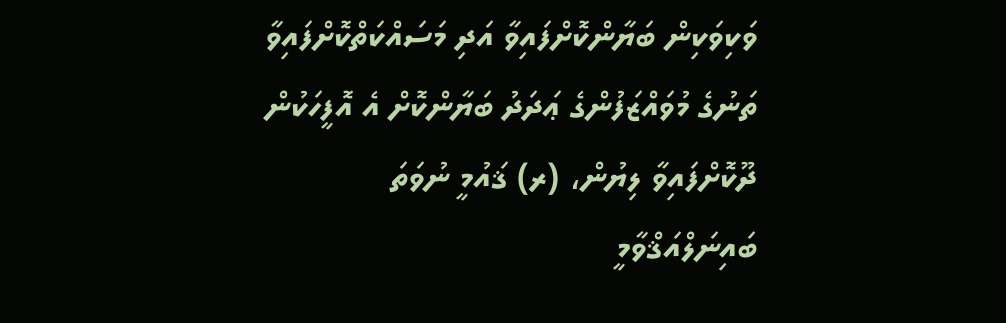ވަކިވަކިން ބަޔާންކޮށްފައިވާ އަދި މަސައްކަތްކޮށްފައިވާ ތަނުގެ މުވައްޒަފުންގެ ޢަދަދު ބަޔާންކޮށް އެ އޮފީހަކުން ދޫކޮށްފައިވާ ލިޔުން، (ރ) ޤައުމީ ނުވަތަ ބައިނަލްއަޤްވާމީ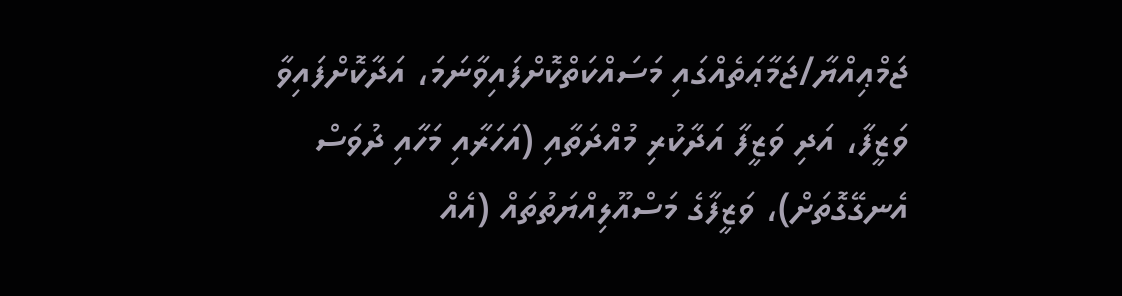ޖަމްޢިއްޔާ/ޖަމާޢަތެއްގައި މަސައްކަތްކޮށްފައިވާނަމަ، އަދާކޮށްފައިވާ ވަޒީފާ، އަދި ވަޒީފާ އަދާކުރި މުއްދަތާއި (އަހަރާއި މަހާއި ދުވަސް އެނގޭގޮތަށް)، ވަޒީފާގެ މަސްއޫލިއްޔަތުތައް (އެއް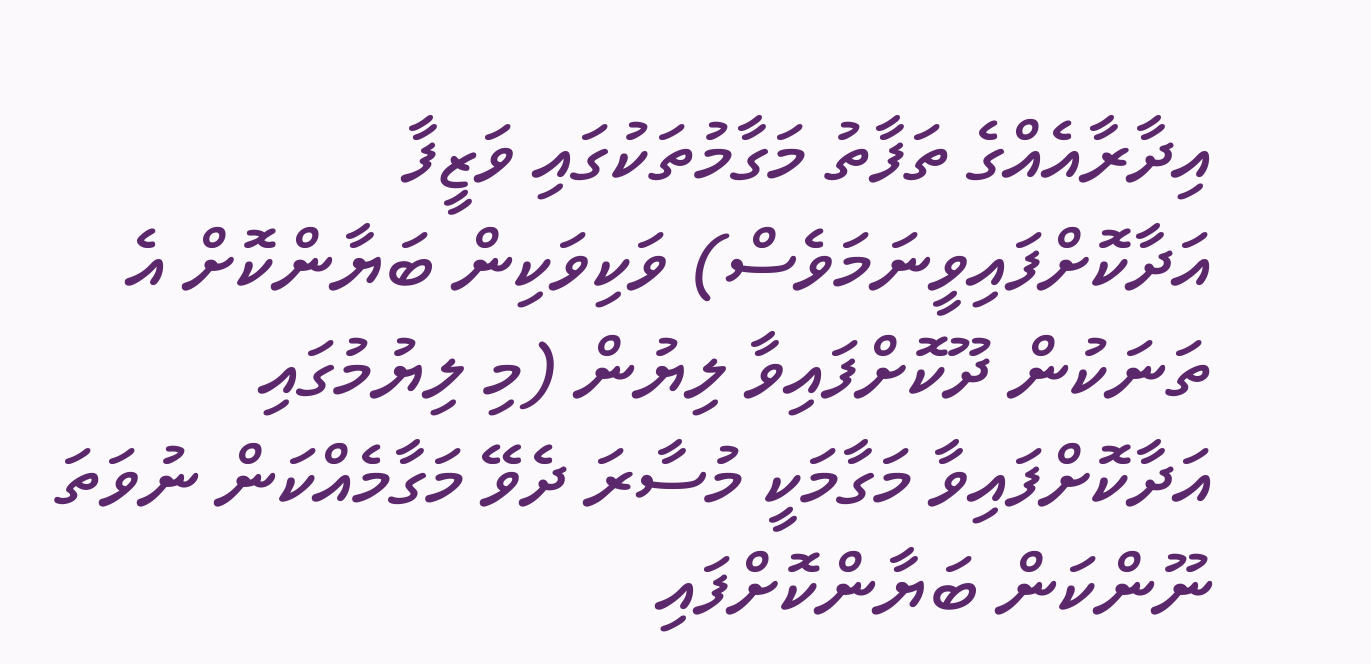އިދާރާއެއްގެ ތަފާތު މަގާމުތަކުގައި ވަޒީފާ އަދާކޮށްފައިވީނަމަވެސް) ވަކިވަކިން ބަޔާންކޮށް އެ ތަނަކުން ދޫކޮށްފައިވާ ލިޔުން (މި ލިޔުމުގައި އަދާކޮށްފައިވާ މަގާމަކީ މުސާރަ ދެވޭ މަގާމެއްކަން ނުވަތަ ނޫންކަން ބަޔާންކޮށްފައި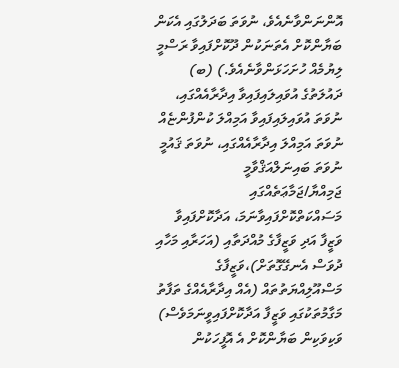އޮންނަންވާނެއެވެ، ނުވަތަ ބަދަލުގައި އެކަން ބަޔާންކޮށް އެތަނަކުން ދޫކޮށްފައިވާ ރަސްމީ ލިޔުމެއް ހުށަހަޅަންވާނެއެވެ.) (ބ) ދައުލަތުގެ އުވައިލައިފައިވާ އިދާރާއެއްގައި، ނުވަތަ އުވައިލައިފައިވާ އަމިއްލަ ކުންފުންޏެއް ނުވަތަ އަމިއްލަ އިދާރާއެއްގައި، ނުވަތަ ޤައުމީ ނުވަތަ ބައިނަލްއަޤްވާމީ ޖަމިއްޔާ/ޖަމާޢަތެއްގައި މަސައްކަތްކޮށްފައިވާނަމަ، އަދާކޮށްފައިވާ ވަޒީފާ އަދި ވަޒީފާގެ މުއްދަތާއި (އަހަރާއި މަހާއި ދުވަސް އެނގޭގޮތަށް)،ވަޒީފާގެ މަސްއޫލިއްޔަތުތައް (އެއް އިދާރާއެއްގެ ތަފާތު މަގާމުތަކުގައި ވަޒީފާ އަދާކޮށްފައިވީނަމަވެސް) ވަކިވަކިން ބަޔާންކޮށް އެ އޮފީހަކުން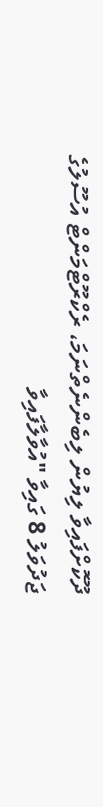ދޫކޮށްފައިވާ ލިޔުން ލިބެންނެތްނަމަ، ރެކްރޫޓްމަންޓް އުސޫލުގެ ޖަދުވަލު 8 ގައިވާ "އުވާލާފައިވާ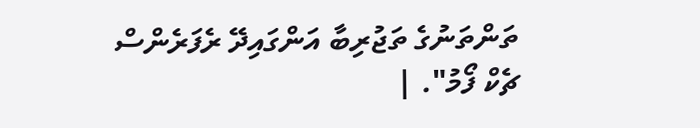ތަންތަނުގެ ތަޖުރިބާ އަންގައިދޭ ރެފަރެންސް ޗެކް ފޯމު". |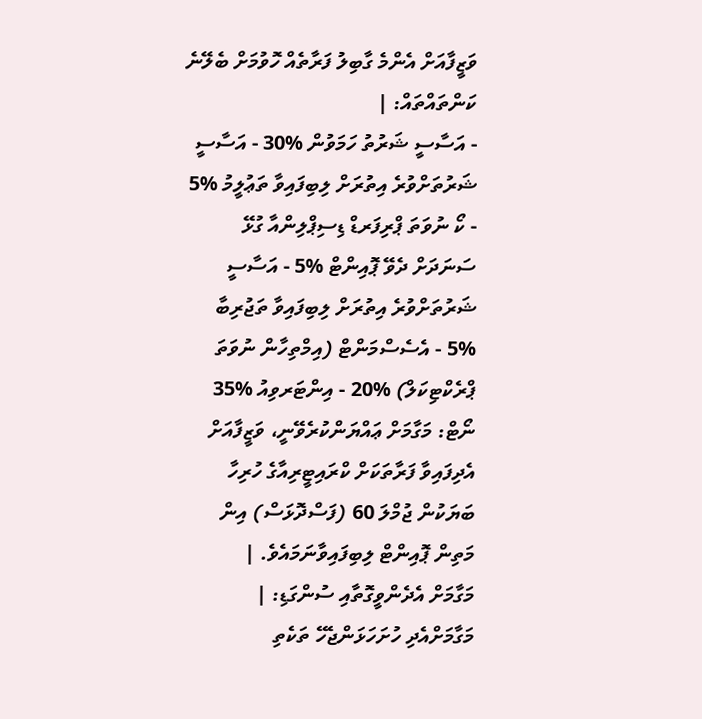ވަޒީފާއަށް އެންމެ ގާބިލު ފަރާތެއް ހޮވުމަށް ބެލޭނެ ކަންތައްތައް: |
- އަސާސީ ޝަރުތު ހަމަވުން %30 - އަސާސީ ޝަރުތަށްވުރެ އިތުރަށް ލިބިފައިވާ ތަޢުލީމު %5 - ކޯ ނުވަތަ ޕްރިފަރޑް ޑިސިޕްލިންއާ ގުޅޭ ސަނަދަށް ދެވޭ ޕޮއިންޓް %5 - އަސާސީ ޝަރުތަށްވުރެ އިތުރަށް ލިބިފައިވާ ތަޖުރިބާ %5 - އެސެސްމަންޓް (އިމްތިހާން ނުވަތަ ޕްރެކްޓިކަލް) %20 - އިންޓަރވިއު %35 ނޯޓް: މަގާމަށް ޢައްޔަންކުރެވޭނީ، ވަޒީފާއަށް އެދިފައިވާ ފަރާތަކަށް ކްރައިޓީރިއާގެ ހުރިހާ ބަޔަކުން ޖުމްލަ 60 (ފަސްދޮޅަސް) އިން މަތިން ޕޮއިންޓް ލިބިފައިވާނަމައެވެ. |
މަގާމަށް އެދެންވީގޮތާއި ސުންގަޑި: |
މަގާމަށްއެދި ހުށަހަޅަންޖެހޭ ތަކެތި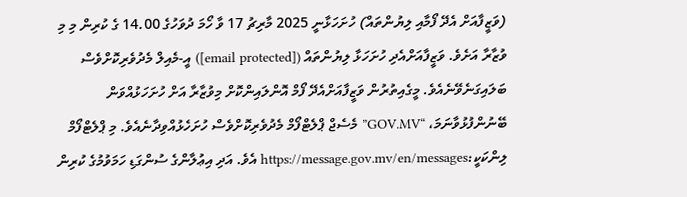(ވަޒީފާއަށް އެދޭ ފޯމާއި ލިޔުންތައް) ހުށަހަޅާނީ 2025 މާރިޗު 17 ވާ ހޯމަ ދުވަހުގެ 14.00 ގެ ކުރިން މި މި ވުޒާރާ އަށެވެ. ވަޒީފާއަށްއެދި ހުށަހަޅާ ލިޔުންތައް ([email protected]) އީ-މެއިލް މެދުވެރިކޮށްވެސް ބަލައިގަނެވޭނެއެވެ. މީގެއިތުރުން ވަޒީފާއަށްއެދޭ ފޯމް އޮންލައިންކޮށް މިވުޒާރާ އަށް ހުށަހަޅުއްވަން ބޭނުންފުޅުވާނަމަ، “GOV.MV” މެސެޖް ޕްލެޓްފޯމް މެދުވެރިކޮށްވެސް ހުށަހެޅުއްވިދާނެއެވެ. މި ޕްލެޓްފޯމް ލިންކަކީ:https://message.gov.mv/en/messages އެވެ. އަދި އިޢުލާންގެ ސުންގަޑި ހަމަވުމުގެ ކުރިން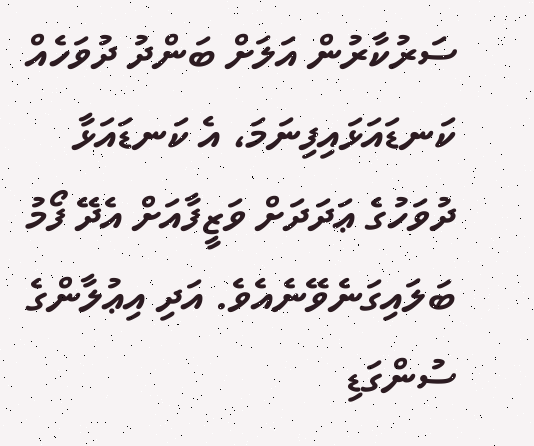ސަރުކާރުން އަލަށް ބަންދު ދުވަހެއް ކަނޑައަޅައިފިނަމަ، އެ ކަނޑައަޅާ ދުވަހުގެ ޢަދަދަށް ވަޒީފާއަށް އެދޭ ފޯމު ބަލައިގަނެވޭނެއެވެ. އަދި އިޢުލާންގެ ސުންގަޑި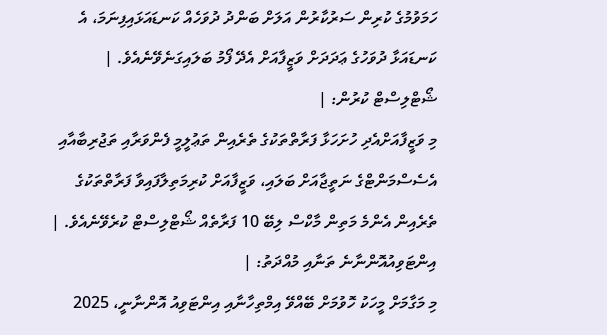ހަމަވުމުގެ ކުރިން ސަރުކާރުން އަލަށް ބަންދު ދުވަހެއް ކަނޑައަޅައިފިނަމަ، އެ ކަނޑައަޅާ ދުވަހުގެ ޢަދަދަށް ވަޒީފާއަށް އެދޭ ފޯމު ބަލައިގަނެވޭނެއެވެ. |
ޝޯޓްލިސްޓް ކުރުން: |
މި ވަޒީފާއަށްއެދި ހުށަހަޅާ ފަރާތްތަކުގެ ތެރެއިން ތަޢުލީމީ ފެންވަރާއި ތަޖުރިބާއާއި އެސެސްމަންޓްގެ ނަތީޖާއަށް ބަލައި، ވަޒީފާއަށް ކުރިމަތިލާފައިވާ ފަރާތްތަކުގެ ތެރެއިން އެންމެ މަތިން މާކްސް ލިބޭ 10 ފަރާތެއް ޝޯޓްލިސްޓް ކުރެވޭނެއެވެ. |
އިންޓަވިއުއޮންނާނެ ތަނާއި މުއްދަތު: |
މި މަގާމަށް މީހަކު ހޮވުމަށް ބޭއްވޭ އިމްތިހާނާއި އިންޓަވިއު އޮންނާނީ، 2025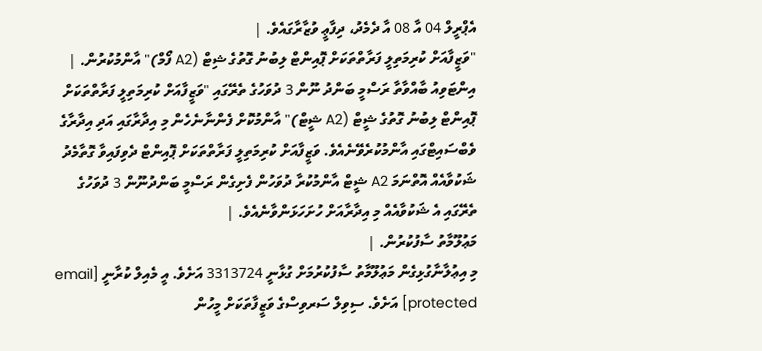އެޕްރީލް 04 އާ 08 އާ ދެމެދު، ދިފާޢީ ވުޒާރާގައެވެ. |
"ވަޒީފާއަށް ކުރިމަތިލީ ފަރާތްތަކަށް ޕޮއިންޓް ލިބުނު ގޮތުގެ ޝިޓް (A2 ފޯމް)" އާންމުކުރުން. |
އިންޓަވިއު ބާއްވާތާ ރަސްމީ ބަންދު ނޫން 3 ދުވަހުގެ ތެރޭގައި "ވަޒީފާއަށް ކުރިމަތިލީ ފަރާތްތަކަށް ޕޮއިންޓް ލިބުނު ގޮތުގެ ޝީޓް (A2 ޝީޓް)" އާންމުކޮށް ފެންނާނެހެން މި އިދާރާގައި އަދި އިދާރާގެ ވެބްސައިޓްގައި އާންމުކުރެވޭނެއެވެ. ވަޒީފާއަށް ކުރިމަތިލީ ފަރާތްތަކަށް ޕޮއިންޓް ދެވިފައިވާ ގޮތާމެދު ޝަކުވާއެއް އޮތްނަމަ A2 ޝީޓް އާންމުކުރާ ދުވަހުން ފެށިގެން ރަސްމީ ބަންދުނޫން 3 ދުވަހުގެ ތެރޭގައި އެ ޝަކުވާއެއް މި އިދާރާއަށް ހުށަހަޅަންވާނެއެވެ. |
މަޢުލޫމާތު ސާފުކުރުން. |
މި އިޢުލާނާގުޅިގެން މަޢުލޫމާތު ސާފުކުރުމަށް ގުޅާނީ 3313724 އަށެވެ. އީ މެއިލް ކުރާނީ [email protected] އަށެވެ. ސިވިލް ސަރވިސްގެ ވަޒީފާތަކަށް މީހުން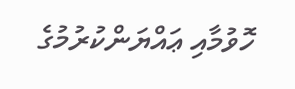ހޮވުމާއި ޢައްޔަންކުރުމުގެ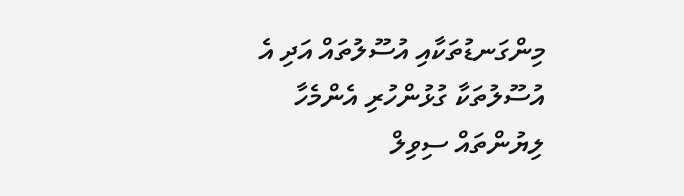މިންގަނޑުތަކާއި އުސޫލުތައް އަދި އެ އުސޫލުތަކާ ގުޅުންހުރި އެންމެހާ ލިޔުންތައް ސިވިލް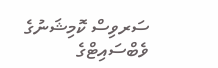ސަރވިސް ކޮމިޝަނުގެ ވެބްސައިޓްގެ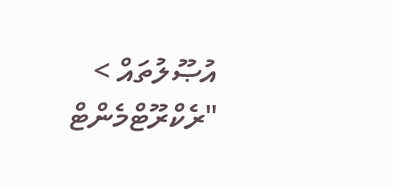އުޞޫލުތައް > "ރެކްރޫޓްމެންޓް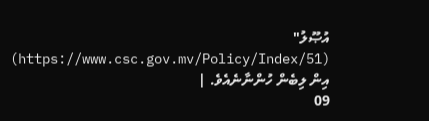އުޞޫލު" (https://www.csc.gov.mv/Policy/Index/51) އިން ލިބެން ހުންނާނެއެވެ. |
09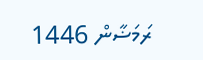ރަމަޟާން 1446